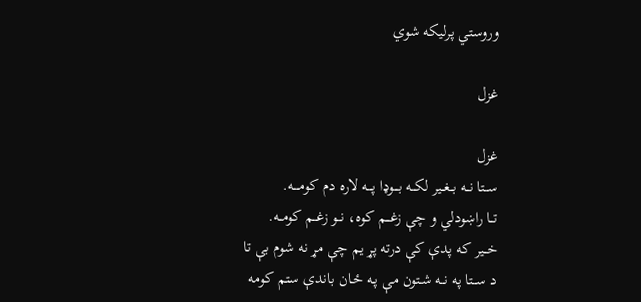وروستي پرلیکه شوي

غزل

غزل
ســتا نــه بــغــیر لکــه بـــوډا پـــه لاره دم کومــــه.
تــا راښودلي و چې زغـــم کوه، نــو زغــم کومــه.
خــیر که پدې کې درته پړ یم چې مړ نه شوم بې تا
د ســتا په نــه شـتون مې پـه ځـان باندې ستم کومه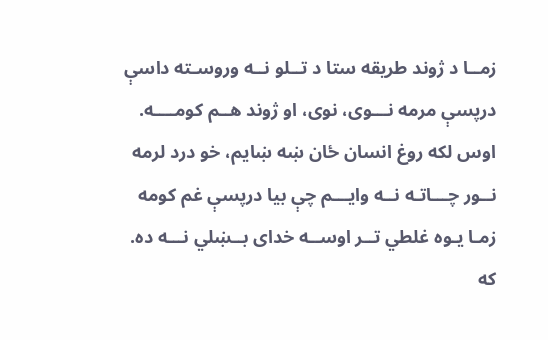زمــا د ژوند طریقه ستا د تــلو نــه وروسـته داسې
درپسې مرمه نـــوی، نوی، او ژوند هــم کومــــه.
اوس لکه روغ انسان ځان ښه ښایم، خو درد لرمه
نــور چـــاتـه نــه وایـــم چې بیا درپسې غم کومه
زمـا یـوه غلطي تــر اوســه خدای بــښلي نـــه ده.
که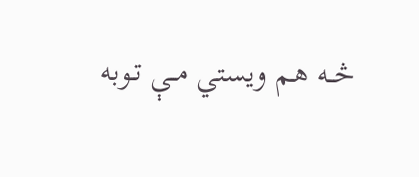څــه هـم ویستي مــې تـوبه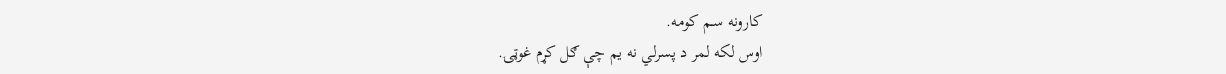کارونه سـم کومه.
اوس لکه لمر د پسرلي نه یم چې ګل کړم غوټۍ.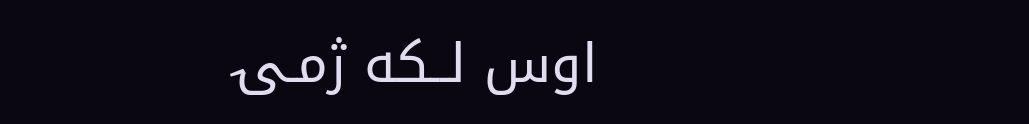اوس لــکه ژمـۍ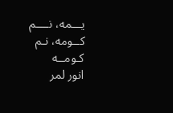یـــمه، نــــم کــومه، نـم کـومــه
انور لمر